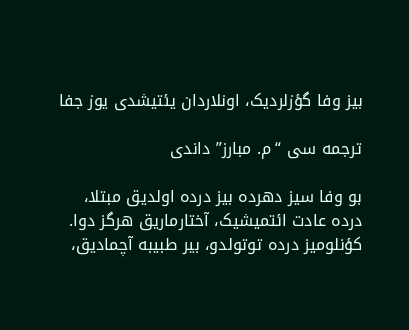بیز وفا گؤزلردیک، اونلاردان یئتیشدی یوز جفا

ترجمه سی “م. مبارز” داندی

بو وفا سیز دهرده بیز درده اولدیق مبتلا،
درده عادت ائتمیشیک، آختارماریق هرگز دوا.
کؤنلومیز درده توتولدو، بیر طبیبه آچمادیق،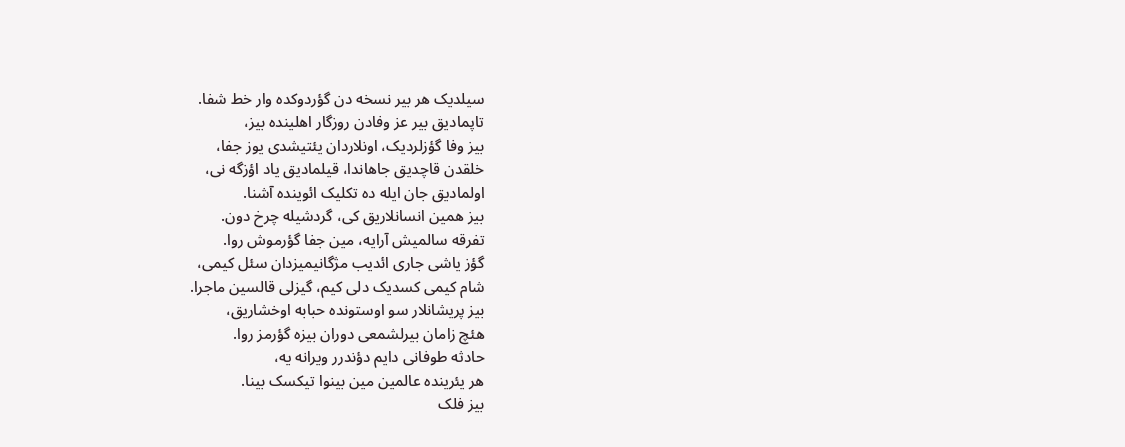سیلدیک هر بیر نسخه دن گؤردوکده وار خط شفا.
تاپمادیق بیر عز وفادن روزگار اهلینده بیز،
بیز وفا گؤزلردیک، اونلاردان یئتیشدی یوز جفا،
خلقدن قاچدیق جاهاندا، قیلمادیق یاد اؤزگه نی،
اولمادیق جان ایله ده تکلیک ائوینده آشنا.
بیز همین انسانلاریق کی، گردشیله چرخ دون.
تفرقه سالمیش آرایه، مین جفا گؤرموش روا.
گؤز یاشی جاری ائدیب مژگانیمیزدان سئل کیمی،
شام کیمی کسدیک دلی کیم، گیزلی قالسین ماجرا.
بیز پریشانلار سو اوستونده حبابه اوخشاریق،
هئچ زامان بیرلشمعی دوران بیزه گؤرمز روا.
حادثه طوفانی دایم دؤندرر ویرانه یه،
هر یئرینده عالمین مین بینوا تیکسک بینا.
بیز فلک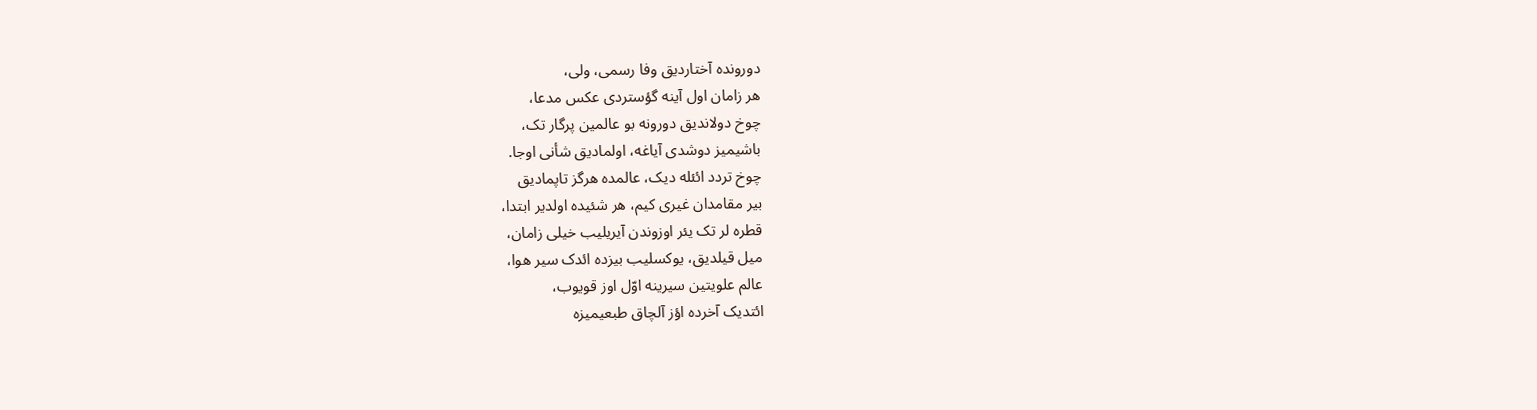دورونده آختاردیق وفا رسمی، ولی،
هر زامان اول آینه گؤستردی عکس مدعا،
چوخ دولاندیق دورونه بو عالمین پرگار تک،
باشیمیز دوشدی آیاغه، اولمادیق شأنی اوجا.
چوخ تردد ائئله دیک، عالمده هرگز تاپمادیق
بیر مقامدان غیری کیم، هر شئیده اولدیر ابتدا،
قطره لر تک یئر اوزوندن آیریلیب خیلی زامان،
میل قیلدیق، یوکسلیب بیزده ائدک سیر هوا،
عالم علویتین سیرینه اوّل اوز قویوب،
ائتدیک آخرده اؤز آلچاق طبعیمیزه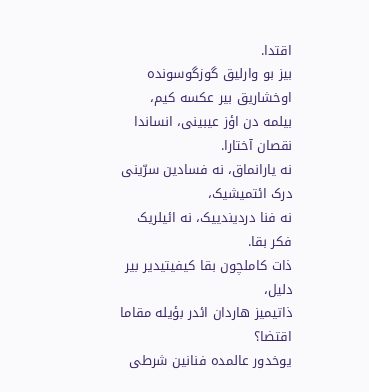اقتدا.
بیز بو وارلیق گوزگوسونده اوخشاریق بیر عکسه کیم،
بیلمه دن اؤز عیبینی، انساندا نقصان آختارا.
نه یارانماق، نه فسادین سرّینی درک ائتمیشیک،
نه فنا دردیندییک، نه ائیلریک فکر بقا.
ذات کاملچون بقا کیفیتیدیر بیر دلیل،
ذاتیمیز هاردان ائدر بؤیله مقاما اقتضا؟
یوخدور عالمده فنانین شرطی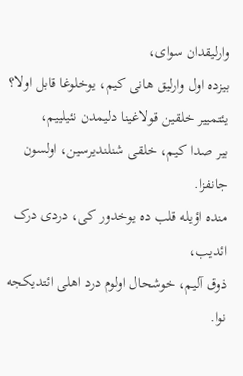وارلیقدان سوای،
بیزده اول وارلیق هانی کیم، یوخلوغا قابل اولا؟
یئتمییر خلقین قولاغینا دلیمدن نئیلییم،
بیر صدا کیم، خلقی شنلندیرسین، اولسون جانفزا.
منده اؤیله قلب ده یوخدور کی، دردی درک ائدیب،
ذوق آلیم، خوشحال اولوم درد اهلی ائتدیکجه نوا.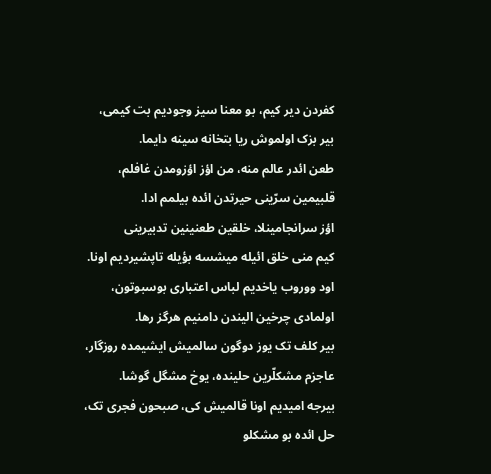کفردن دیر کیم، بو معنا سیز وجودیم بت کیمی،
بیر بزک اولموش ریا بتخانه سینه دایما.
طعن ائدر عالم منه، من اؤز اؤزومدن غافلم،
قلبیمین سرّینی حیرتدن ائده بیلمم ادا.
اؤز سرانجامینلا، خلقین طعنینین تدبیرینی
کیم منی خلق ائیله میشسه بؤیله تاپشیردیم اونا.
اود ووروب یاخدیم لباس اعتباری بوسبوتون،
اولمادی چرخین الیندن دامنیم هرگز رها.
بیر کلف تک یوز دوگون سالمیش ایشیمده روزگار،
عاجزم مشکلّرین حلینده، یوخ مشگل گوشا.
بیرجه امیدیم اونا قالمیش کی، صبحون فجری تک،
حل ائده بو مشکلو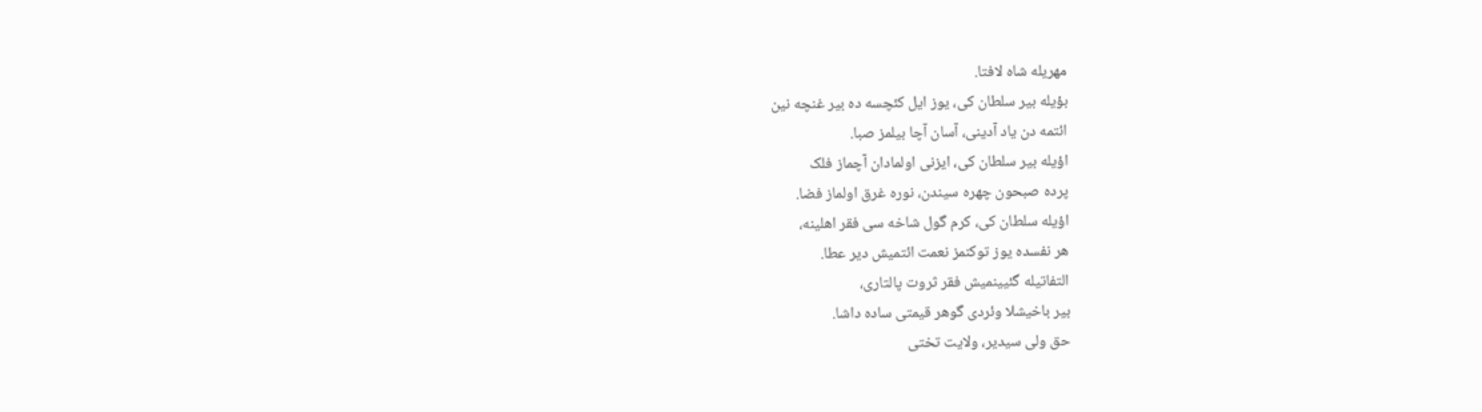مهریله شاه لافتا.
بؤیله بیر سلطان کی، یوز ایل کئچسه ده بیر غنچه نین
ائتمه دن یاد آدینی، آسان آچا بیلمز صبا.
اؤیله بیر سلطان کی، ایزنی اولمادان آچماز فلک
پرده صبحون چهره سیندن، نوره غرق اولماز فضا.
اؤیله سلطان کی، کرم گول شاخه سی فقر اهلینه،
هر نفسده یوز توکنمز نعمت ائتمیش دیر عطا.
التفاتیله گئیینمیش فقر ثروت پالتاری،
بیر باخیشلا وئردی گوهر قیمتی ساده داشا.
حق ولی سیدیر، ولایت تختی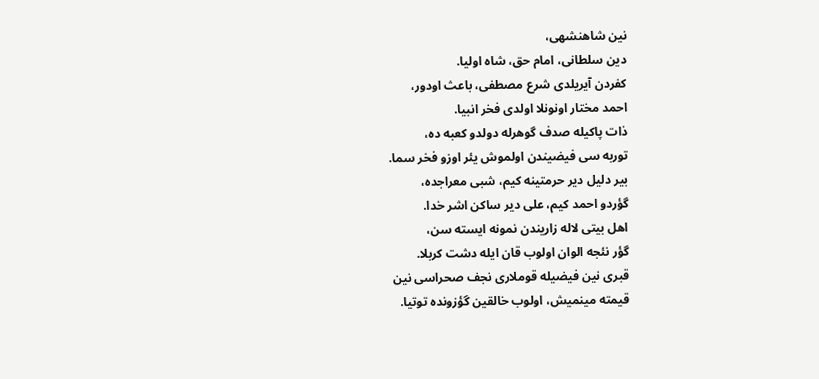نین شاهنشهی،
دین سلطانی، امام حق، شاه اولیا.
کفردن آیریلدی شرع مصطفی، باعث اودور،
احمد مختار اونونلا اولدی فخر انبیا.
ذات پاکیله صدف گوهرله دولدو کعبه ده،
توربه سی فیضیندن اولموش یئر اوزو فخر سما.
بیر دلیل دیر حرمتینه کیم، شبی معراجده،
گؤردو احمد کیم، علی دیر ساکن اشر خدا.
اهل بیتی لاله زاریندن نمونه ایسته سن،
گؤر نئجه الوان اولوب قان ایله دشت کربلا.
قبری نین فیضیله قوملاری نجف صحراسی نین
قیمته مینمیش، اولوب خالقین گؤزونده توتیا.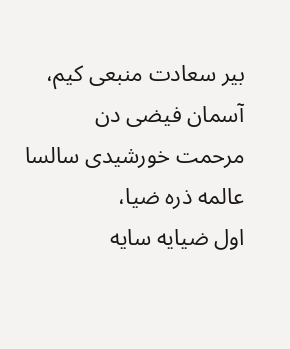بیر سعادت منبعی کیم، آسمان فیضی دن
مرحمت خورشیدی سالسا عالمه ذره ضیا،
اول ضیایه سایه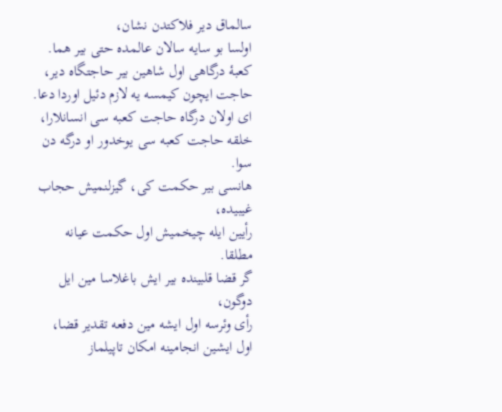سالماق دیر فلاکتدن نشان،
اولسا بو سایه سالان عالمده حتی بیر هما.
کعبۀ درگاهی اول شاهین بیر حاجتگاه دیر،
حاجت ایچون کیمسه یه لازم دئیل اوردا دعا.
ای اولان درگاه حاجت کعبه سی انسانلارا،
خلقه حاجت کعبه سی یوخدور او درگه دن سوا.
هانسی بیر حکمت کی، گیزلنمیش حجاب غیبیده،
رأیین ایله چیخمیش اول حکمت عیانه مطلقا.
گر قضا قلبینده بیر ایش باغلاسا مین ایل دوگون،
رأی وئرسه اول ایشه مین دفعه تقدیر قضا،
اول ایشین انجامینه امکان تاپیلماز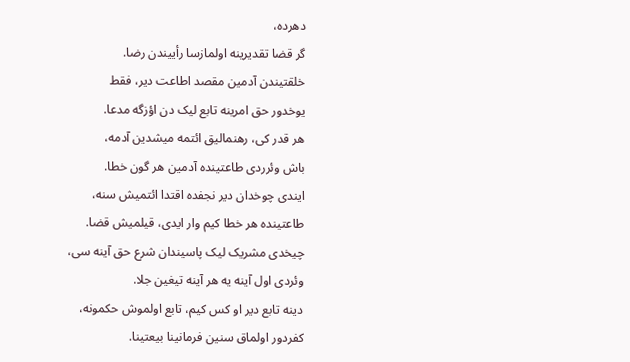دهرده،
گر قضا تقدیرینه اولمازسا رأییندن رضا.
خلقتیندن آدمین مقصد اطاعت دیر، فقط
یوخدور حق امرینه تابع لیک دن اؤزگه مدعا.
هر قدر کی، رهنمالیق ائتمه میشدین آدمه،
باش وئرردی طاعتینده آدمین هر گون خطا.
ایندی چوخدان دیر نجفده اقتدا ائتمیش سنه،
طاعتینده هر خطا کیم وار ایدی، قیلمیش قضا.
چیخدی مشریک لیک پاسیندان شرع حق آینه سی،
وئردی اول آینه یه هر آینه تیغین جلا.
دینه تابع دیر او کس کیم، تابع اولموش حکمونه،
کفردور اولماق سنین فرمانینا بیعتینا.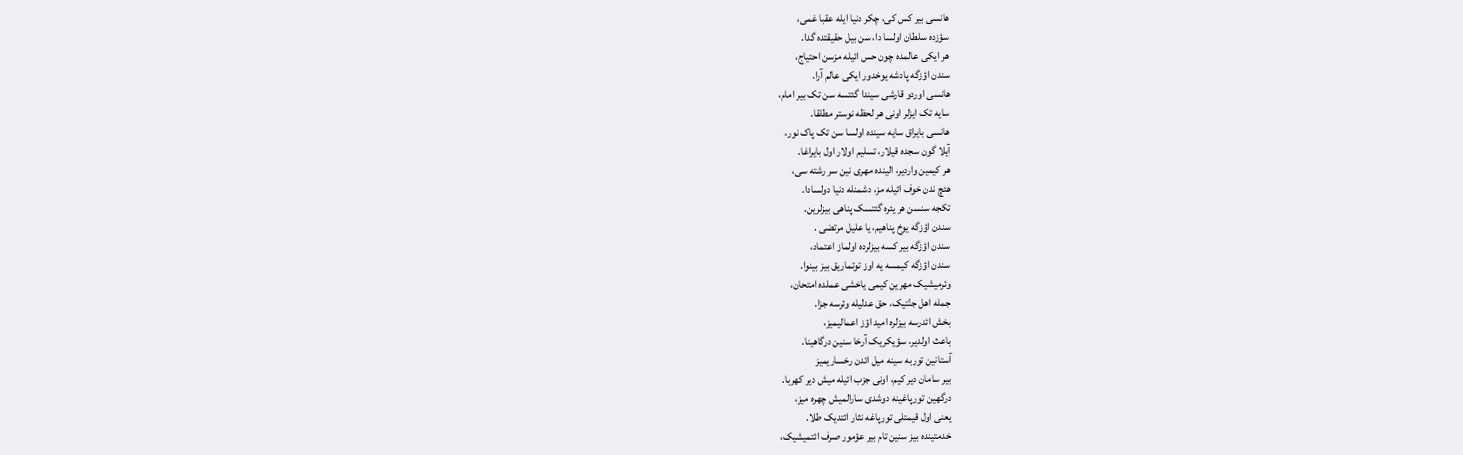هانسی بیر کس کی، چکر دنیا ایله عقبا غمی،
سؤزده سلطان اولسا دا، سن بیل حقیقتده گدا.
هر ایکی عالمده چون حس ائیله مزسن احتیاج،
سندن اؤزگه پادشه یوخدور ایکی عالم آرا.
هانسی اوردو قارشی سیندا گئتسه سن تک بیر امام،
سایه تک ایزلر اونی هر لحظه نوستر مطلقا.
هانسی بایراق سایه سینده اولسا سن تک پاک نور،
آیلا گون سجده قیلار، تسلیم اولار اول بایراغا.
هر کیمین واردیر، الینده مهری نین سر رشته سی،
هئچ ندن خوف ائیله مز، دشمنله دنیا دولسادا.
تکجه سنسن هر یئره گئتسک پناهی بیزلرین.
سندن اؤزگه یوخ پناهیم، یا علیل مرتضی .
سندن اؤزگه بیر کسه بیزلرده اولماز اعتماد،
سندن اؤزگه کیمسه یه اوز توتماریق بیز بینوا.
وئرمیشیک مهرین کیمی یاخشی عملده امتحان،
جمله اهل جنّتیک، حق عدلیله وئرسه جزا.
بخش ائدرسه بیزلره امید اؤز اعمالیمیز،
باعث اولدیر، سؤیکریک آرخا سنین درگاهینا.
آستانین توربه سینه میل ائدن رخساریمیز
بیر سامان دیر کیم، اونی جزب ائیله میش دیر کهربا.
درگهین تورپاغینه دوشدی سارالمیش چهره میز،
یعنی اول قیمتلی تورپاغه نثار ائتدیک طلا.
خدمتینده بیز سنین تام بیر عؤمور صرف ائتمیشیک،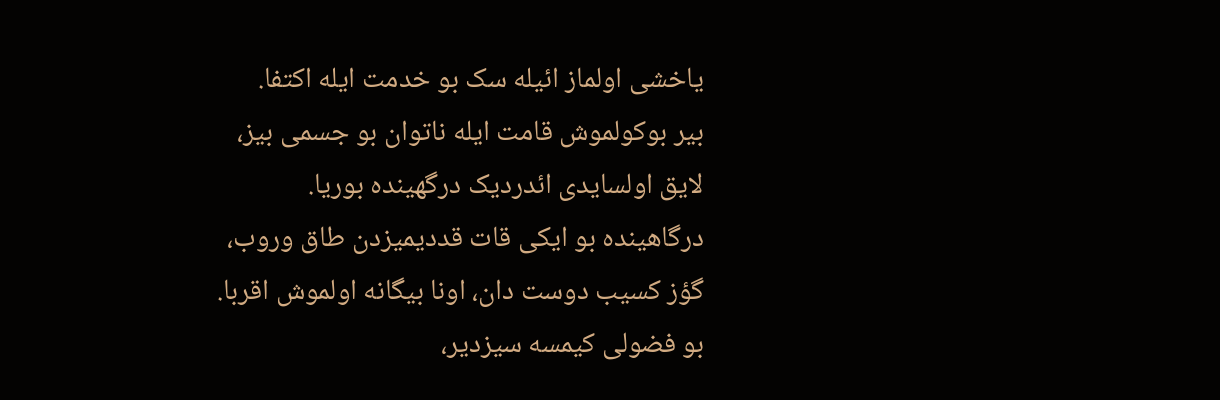یاخشی اولماز ائیله سک بو خدمت ایله اکتفا.
بیر بوکولموش قامت ایله ناتوان بو جسمی بیز،
لایق اولسایدی ائدردیک درگهینده بوریا.
درگاهینده بو ایکی قات قددیمیزدن طاق وروب،
گؤز کسیب دوست دان، اونا بیگانه اولموش اقربا.
بو فضولی کیمسه سیزدیر،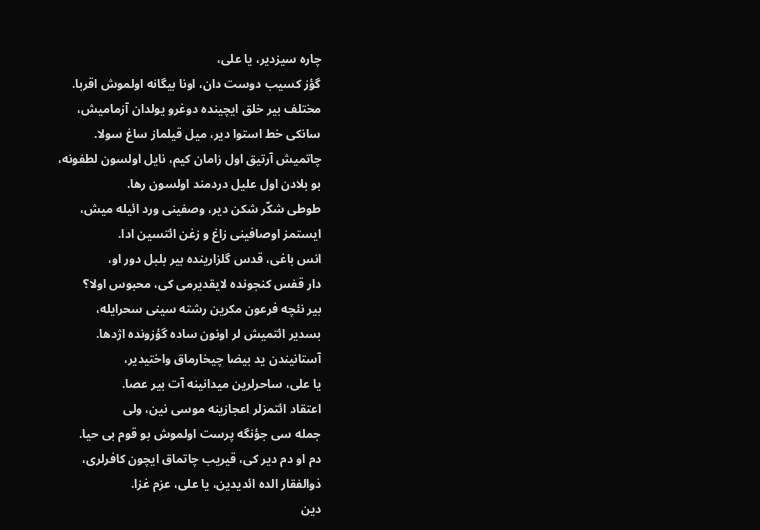چاره سیزدیر، یا علی،
گؤز کسیب دوست دان، اونا بیگانه اولموش اقربا.
مختلف بیر خلق ایچینده دوغرو یولدان آزمامیش،
سانکی خط استوا دیر، میل قیلماز ساغ سولا.
چاتمیش آرتیق اول زامان کیم، نایل اولسون لطفونه،
بو بلادن اول علیل دردمند اولسون رها.
طوطی شکّر شکن دیر، وصفینی ورد ائیله میش،
ایستمز اوصافینی زاغ و زغن ائتسین ادا.
انس باغی، قدس گلزارینده بیر بلبل دور او،
دار قفس کنجونده لایقدیرمی کی، محبوس اولا؟
بیر نئچه فرعون مکرین رشته سینی سحرایله،
بسدیر ائتمیش لر اونون ساده گؤزونده اژدها.
آستانیندن ید بیضا چیخارماق واختیدیر،
یا علی، ساحرلرین میدانینه آت بیر عصا.
اعتقاد ائتمزلر اعجازینه موسی نین، ولی
جمله سی جؤنگه پرست اولموش بو قوم بی حیا.
دم او دم دیر کی، قیریب چاتماق ایچون کافرلری،
ذوالفقار الده ائدیدین، یا علی، عزم غزا.
دین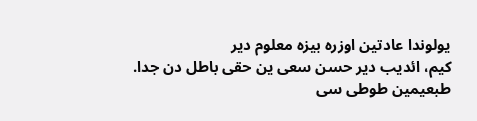یولوندا عادتین اوزره بیزه معلوم دیر
کیم، ائدیب دیر حسن سعی ین حقی باطل دن جدا.
طبعیمین طوطی سی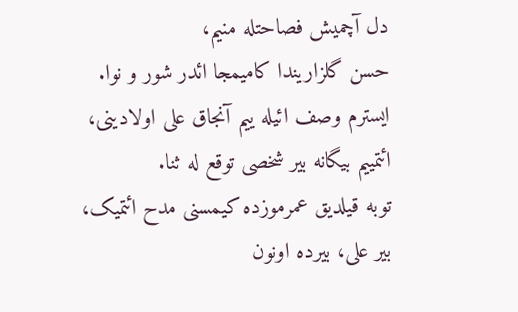دل آچمیش فصاحتله منیم،
حسن گلزاریندا کامیمجا ائدر شور و نوا.
ایسترم وصف ائیله ییم آنجاق علی اولادینی،
ائتمییم بیگانه بیر شخصی توقع له ثنا.
توبه قیلدیق عمرموزده کیمسنی مدح ائتمیک،
بیر علی، بیرده اونون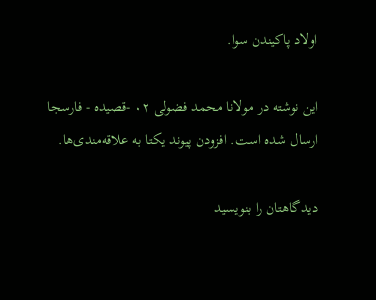اولاد پاکیندن سوا.

این نوشته در مولانا محمد فضولی ٠۲ -قصیده - فارسجا ارسال شده است. افزودن پیوند یکتا به علاقه‌مندی‌ها.

دیدگاهتان را بنویسید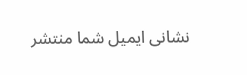نشانی ایمیل شما منتشر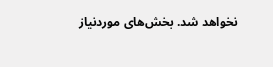نخواهد شد. بخش‌های موردنیاز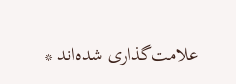علامت‌گذاری شده‌اند *